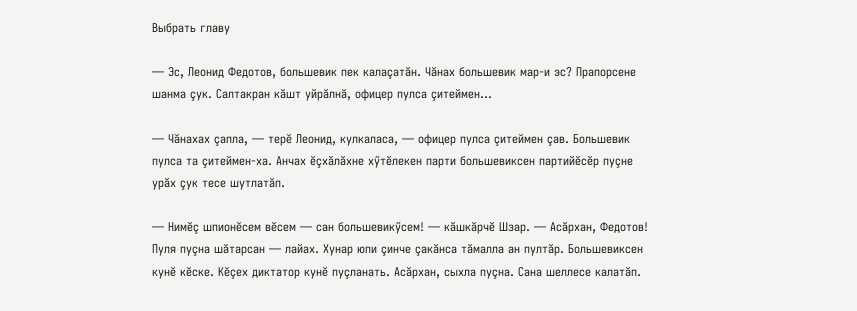Выбрать главу

— Эс, Леонид Федотов, большевик пек калаçатăн. Чăнах большевик мар-и эс? Прапорсене шанма çук. Салтакран кăшт уйрăлнă, офицер пулса çитеймен…

— Чăнахах çапла, — терĕ Леонид, кулкаласа, — офицер пулса çитеймен çав. Большевик пулса та çитеймен-ха. Анчах ĕçхăлăхне хӳтĕлекен парти большевиксен партийĕсĕр пуçне урăх çук тесе шутлатăп.

— Нимĕç шпионĕсем вĕсем — сан большевикӳсем! — кăшкăрчĕ Шзар. — Асăрхан, Федотов! Пуля пуçна шăтарсан — лайах. Хунар юпи çинче çакăнса тăмалла ан пултăр. Большевиксен кунĕ кĕске. Кĕçех диктатор кунĕ пуçланать. Асăрхан, сыхла пуçна. Сана шеллесе калатăп.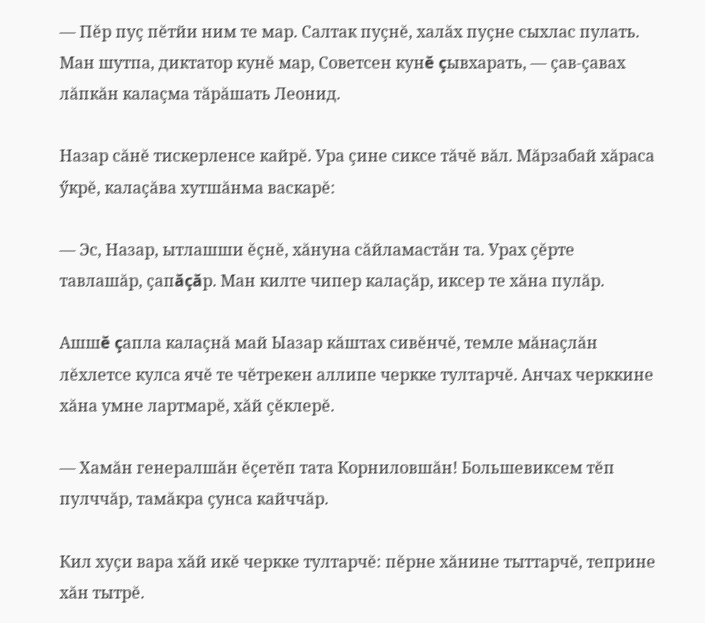— Пĕр пуç пĕтйи ним те мар. Салтак пуçнĕ, халăх пуçне сыхлас пулать. Ман шутпа, диктатор кунĕ мар, Советсен кунĕ çывхарать, — çав-çавах лăпкăн калаçма тăрăшать Леонид.

Назар сăнĕ тискерленсе кайрĕ. Ура çине сиксе тăчĕ вăл. Мăрзабай хăраса ӳкрĕ, калаçăва хутшăнма васкарĕ:

— Эс, Назар, ытлашши ĕçнĕ, хăнуна сăйламастăн та. Урах çĕрте тавлашăр, çапăçăр. Ман килте чипер калаçăр, иксер те хăна пулăр.

Ашшĕ çапла калаçнă май Ыазар кăштах сивĕнчĕ, темле мăнаçлăн лĕхлетсе кулса ячĕ те чĕтрекен аллипе черкке тултарчĕ. Анчах черккине хăна умне лартмарĕ, хăй çĕклерĕ.

— Хамăн генералшăн ĕçетĕп тата Корниловшăн! Большевиксем тĕп пулччăр, тамăкра çунса кайччăр.

Кил хуçи вара хăй икĕ черкке тултарчĕ: пĕрне хăнине тыттарчĕ, теприне хăн тытрĕ.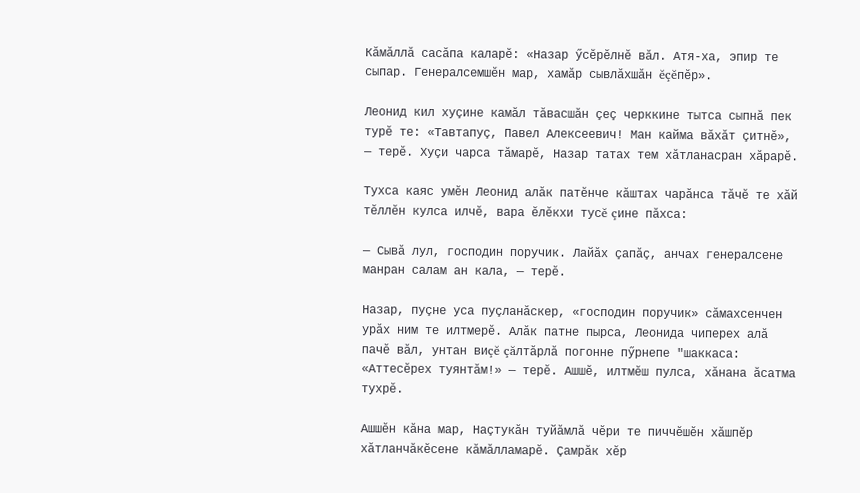Кăмăллă сасăпа каларĕ: «Назар ӳсĕрĕлнĕ вăл. Атя-ха, эпир те сыпар. Генералсемшĕн мар, хамăр сывлăхшăн ĕçĕпĕр».

Леонид кил хуçине камăл тăвасшăн çеç черккине тытса сыпнă пек турĕ те: «Тавтапуç, Павел Алексеевич! Ман кайма вăхăт çитнĕ», — терĕ. Хуçи чарса тăмарĕ, Назар татах тем хăтланасран хăрарĕ.

Тухса каяс умĕн Леонид алăк патĕнче кăштах чарăнса тăчĕ те хăй тĕллĕн кулса илчĕ, вара ĕлĕкхи тусĕ çине пăхса:

— Сывă лул, господин поручик. Лайăх çапăç, анчах генералсене манран салам ан кала, — терĕ.

Назар, пуçне уса пуçланăскер, «господин поручик» сăмахсенчен урăх ним те илтмерĕ. Алăк патне пырса, Леонида чиперех алă пачĕ вăл, унтан виçĕ çăлтăрлă погонне пӳрнепе "шаккаса: «Аттесĕрех туянтăм!» — терĕ. Ашшĕ, илтмĕш пулса, хăнана ăсатма тухрĕ.

Ашшĕн кăна мар, Наçтукăн туйăмлă чĕри те пиччĕшĕн хăшпĕр хăтланчăкĕсене кăмăлламарĕ. Çамрăк хĕр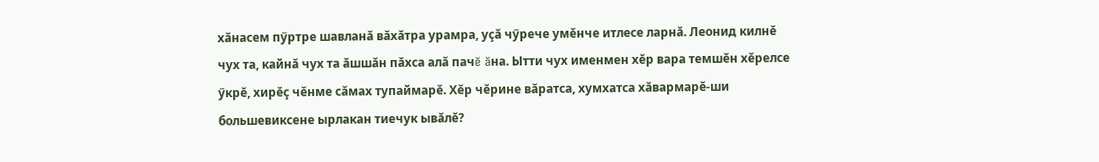хăнасем пӳртре шавланă вăхăтра урамра, уçă чӳрече умĕнче итлесе ларнă. Леонид килнĕ чух та, кайнă чух та ăшшăн пăхса алă пачĕ ăна. Ытти чух именмен хĕр вара темшĕн хĕрелсе ӳкрĕ, хирĕç чĕнме сăмах тупаймарĕ. Хĕр чĕрине вăратса, хумхатса хăвармарĕ-ши большевиксене ырлакан тиечук ывăлĕ?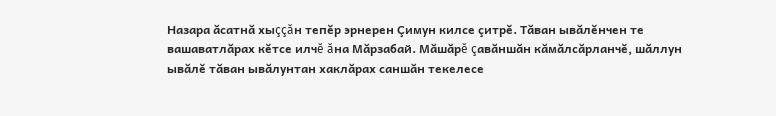Назара ăсатнă хыççăн тепĕр эрнерен Çимун килсе çитрĕ. Тăван ывăлĕнчен те вашаватлăрах кĕтсе илчĕ ăна Мăрзабай. Мăшăрĕ çавăншăн кăмăлсăрланчĕ, шăллун ывăлĕ тăван ывăлунтан хаклăрах саншăн текелесе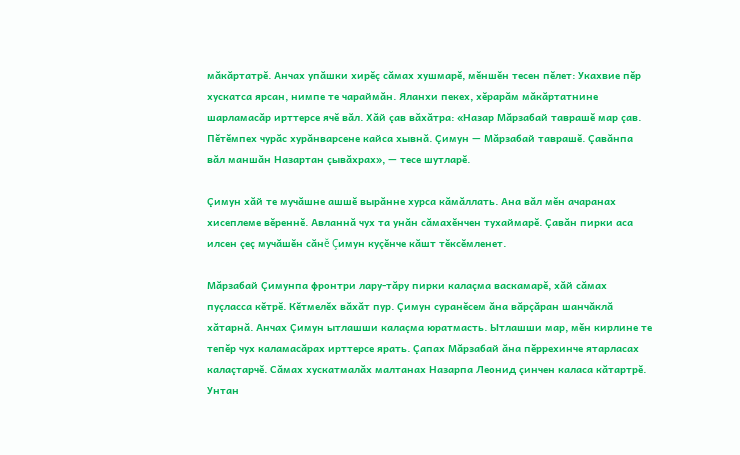мăкăртатрĕ. Анчах упăшки хирĕç сăмах хушмарĕ, мĕншĕн тесен пĕлет: Укахвие пĕр хускатса ярсан, нимпе те чараймăн. Яланхи пекех, хĕрарăм мăкăртатнине шарламасăр ирттерсе ячĕ вăл. Хăй çав вăхăтра: «Назар Мăрзабай таврашĕ мар çав. Пĕтĕмпех чурăс хурăнварсене кайса хывнă. Çимун — Мăрзабай таврашĕ. Çавăнпа вăл маншăн Назартан çывăхрах», — тесе шутларĕ.

Çимун хăй те мучăшне ашшĕ вырăнне хурса кăмăллать. Ана вăл мĕн ачаранах хисеплеме вĕреннĕ. Авланнă чух та унăн сăмахĕнчен тухаймарĕ. Çавăн пирки аса илсен çеç мучăшĕн сăнĕ Çимун куçĕнче кăшт тĕксĕмленет.

Мăрзабай Çимунпа фронтри лару-тăру пирки калаçма васкамарĕ, хăй сăмах пуçласса кĕтрĕ. Кĕтмелĕх вăхăт пур. Çимун суранĕсем ăна вăрçăран шанчăклă хăтарнă. Анчах Çимун ытлашши калаçма юратмасть. Ытлашши мар, мĕн кирлине те тепĕр чух каламасăрах ирттерсе ярать. Çапах Мăрзабай ăна пĕррехинче ятарласах калаçтарчĕ. Сăмах хускатмалăх малтанах Назарпа Леонид çинчен каласа кăтартрĕ. Унтан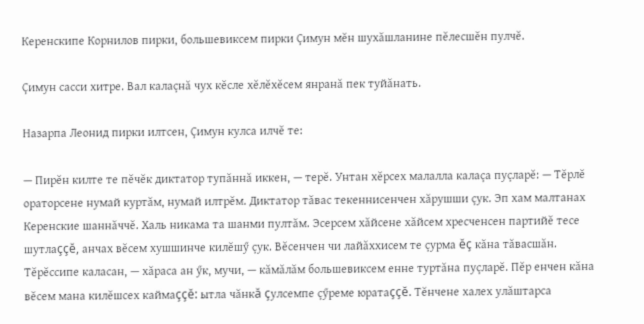Керенскипе Корнилов пирки, большевиксем пирки Çимун мĕн шухăшланине пĕлесшĕн пулчĕ.

Çимун сасси хитре. Вал калаçнă чух кĕсле хĕлĕхĕсем янранă пек туйăнать.

Назарпа Леонид пирки илтсен, Çимун кулса илчĕ те:

— Пирĕн килте те пĕчĕк диктатор тупăннă иккен, — терĕ. Унтан хĕрсех малалла калаçа пуçларĕ: — Тĕрлĕ ораторсене нумай куртăм, нумай илтрĕм. Диктатор тăвас текеннисенчен хăрушши çук. Эп хам малтанах Керенские шаннăччĕ. Халь никама та шанми пултăм. Эсерсем хăйсене хăйсем хресченсен партийĕ тесе шутлаççĕ, анчах вĕсем хушшинче килĕшӳ çук. Вĕсенчен чи лайăххисем те çурма ĕç кăна тăвасшăн. Тĕрĕссипе каласан, — хăраса ан ӳк, мучи, — кăмăлăм большевиксем енне туртăна пуçларĕ. Пĕр енчен кăна вĕсем мана килĕшсех каймаççĕ: ытла чăнкă çулсемпе çӳреме юратаççĕ. Тĕнчене халех улăштарса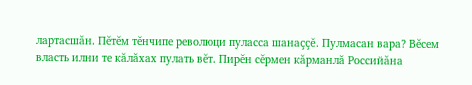лартасшăн. Пĕтĕм тĕнчипе революци пуласса шанаççĕ. Пулмасан вара? Вĕсем власть илни те кăлăхах пулать вĕт. Пирĕн сĕрмен кăрманлă Российăна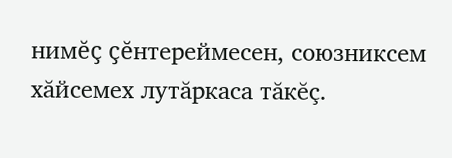нимĕç çĕнтереймесен, союзниксем хăйсемех лутăркаса тăкĕç.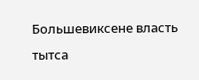Большевиксене власть тытса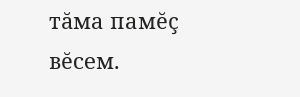тăма памĕç вĕсем.